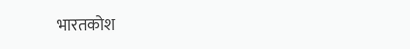भारतकोश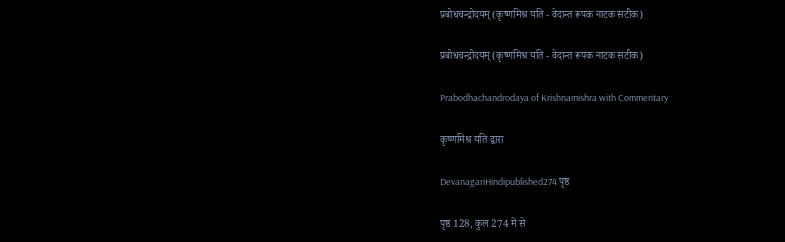प्रबोधचन्द्रोदयम् (कृष्णमिश्र यति - वेदान्त रूपक नाटक सटीक)

प्रबोधचन्द्रोदयम् (कृष्णमिश्र यति - वेदान्त रूपक नाटक सटीक)

Prabodhachandrodaya of Krishnamishra with Commentary

कृष्णमिश्र यति द्वारा

DevanagariHindipublished274 पृष्ठ

पृष्ठ 128, कुल 274 में से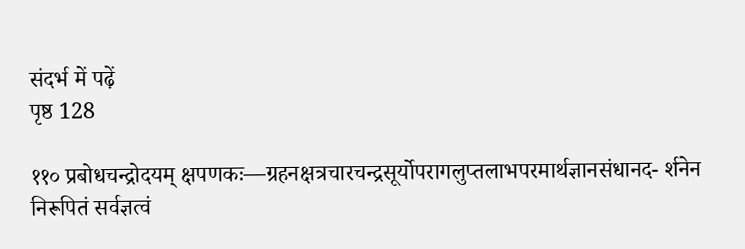संदर्भ में पढ़ें
पृष्ठ 128

११० प्रबोधचन्द्रोदयम् क्षपणकः—ग्रहनक्षत्रचारचन्द्रसूर्योपरागलुप्तलाभपरमार्थज्ञानसंधानद- र्शनेन निरूपितं सर्वज्ञत्वं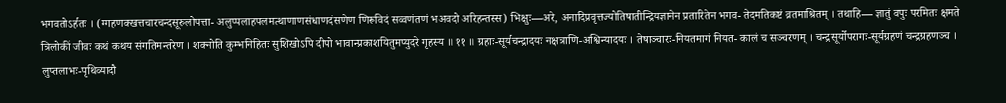भगवतोऽर्हतः । (ग्गहणक्खत्तचारचन्दसूरुलोपत्ता- अलुप्पलाहपलमत्थाणाणसंधाणदंसणेण णिरूविदं सव्वणंतणं भअवदो अरिहन्तस्स) भिक्षुः—अरे, अनादिप्रवृत्तज्योतिषातीन्द्रियज्ञानेन प्रतारितेन भगव- तेदमतिकष्टं व्रतमाश्रितम् । तथाहि— ज्ञातुं वपुः परमितः क्षमते त्रिलोकीं जीवः कथं कथय संगतिमन्तरेण । शक्नोति कुम्भनिहितः सुशिखोऽपि दीपो भावान्प्रकाशयितुमप्युदरे गृहस्य ॥ ११ ॥ ग्रहाः-सूर्यचन्द्रादयः नक्षत्राणि-अश्विन्यादयः । तेषाञ्चारः-नियतमागं नियत- कालं च सञ्चरणम् । चन्द्रसूर्योपरागः-सूर्यग्रहणं चन्द्रग्रहणञ्च । लुप्तलाभः-पृथिव्यादौ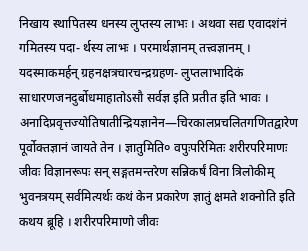निखाय स्थापितस्य धनस्य लुप्तस्य लाभः । अथवा सद्य एवादशंनं गमितस्य पदा- र्थस्य लाभः । परमार्थज्ञानम् तत्त्वज्ञानम् । यदस्माकमर्हन् ग्रहनक्षत्रचारचन्द्रग्रहण- लुप्तलाभादिकं साधारणजनदुर्बोधमाहातोऽसौ सर्वज्ञ इति प्रतीत इति भावः । अनादिप्रवृत्तज्योतिषातीन्द्रियज्ञानेन—चिरकालप्रचलितगणितद्वारेण पूर्वोक्तज्ञानं जायते तेन । ज्ञातुमिति० वपुःपरिमितः शरीरपरिमाणः जीवः विज्ञानरूपः सन् सङ्गतमन्तरेण सन्निकर्षं विना त्रिलोकीम् भुवनत्रयम् सर्वमित्यर्थः कथं केन प्रकारेण ज्ञातुं क्षमते शक्नोति इति कथय ब्रूहि । शरीरपरिमाणो जीवः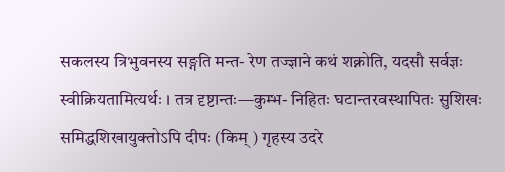सकलस्य त्रिभुवनस्य सङ्गति मन्त- रेण तज्ज्ञाने कथं शक्नोति, यदसौ सर्वज्ञः स्वीक्रियतामित्यर्थः । तत्र दृष्टान्तः—कुम्भ- निहितः घटान्तरवस्थापितः सुशिखः समिद्धशिखायुक्तोऽपि दीपः (किम् ) गृहस्य उदरे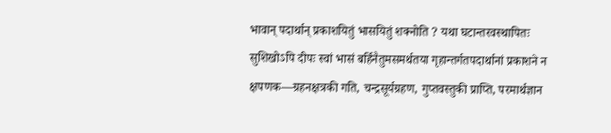भावान् पदार्थान् प्रकाशयितुं भासयितुं शक्नोति ? यथा घटान्तरवस्थापितः सुशिखोऽपि दीपः स्वां भासं बर्हिनैतुमसमर्थतया गृहान्तर्गतपदार्थानां प्रकाशने न क्षपणक—ग्रहनक्षत्रकी गति, चन्द्रसूर्यग्रहण, गुप्तवस्तुकी प्राप्ति, परमार्थज्ञान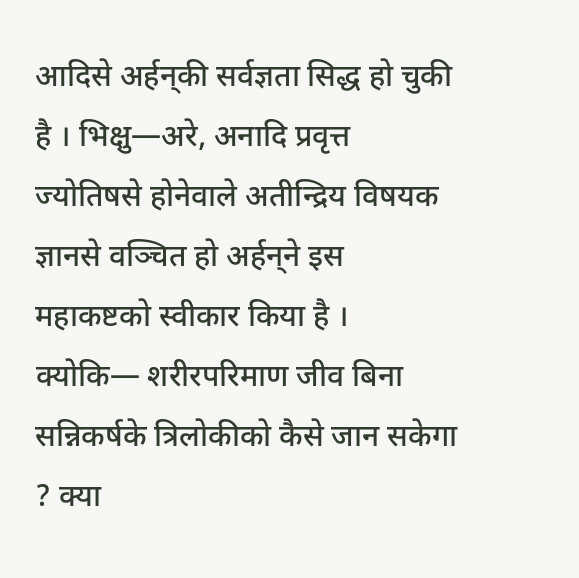आदिसे अर्हन्‌की सर्वज्ञता सिद्ध हो चुकी है । भिक्षु—अरे, अनादि प्रवृत्त ज्योतिषसे होनेवाले अतीन्द्रिय विषयक ज्ञानसे वञ्चित हो अर्हन्‌ने इस महाकष्टको स्वीकार किया है । क्योकि— शरीरपरिमाण जीव बिना सन्निकर्षके त्रिलोकीको कैसे जान सकेगा ? क्या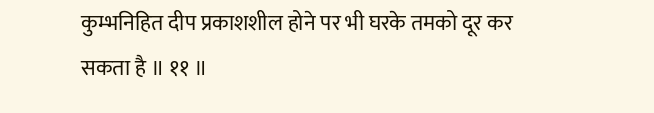कुम्भनिहित दीप प्रकाशशील होने पर भी घरके तमको दूर कर सकता है ॥ ११ ॥